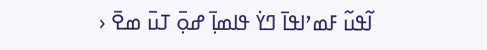ߊ߬ߟߎ߬ ߓߘߴߊߟߊ߫ ߣߌ߭ ߟߊߘߊ߲߫ ߝߋ߲߫ ߠߎ߫ ߘߐ߫ ‹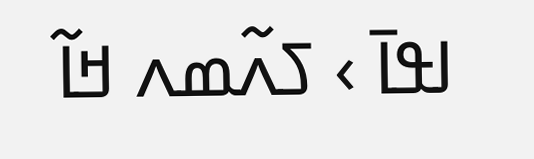ߊߟߊ߫ › ߖߍ߬ߘߍ ߞߊ߬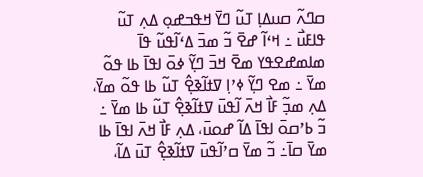ߛߣߍ߬ ߛߎߡߊ߲ ߠߎ߬ ߣߌ߫ ߞߟߏߝߋ߲ ߡߍ߲ ߠߎ߬ ߟߊߓߎ߯ ߸ ߞߵߊ߬ ߝߐ߫ ߏ߬ ߘߏ߫ ߡߵߊ߬ߟߎ߬ ߟߊ߫ ߘߊߘߝߐߟߌ ߘߐ߫ ߞߏ߫ ߣߌ߲߬ ߦߋ߫ ߊߟߊ߫ ߕߊ ߟߋ߬ ߘߌ߫ ߸ ߘߐ ߣߌ߲߬ ߦߴߊ߲ ߜߙߊ߬ߢߐ߲߮ ߠߎ߬ ߕߊ ߟߋ߬ ߘߌ߫، ߡߍ߲ ߘߏ߲߬ ߓߊ߯ ߞߍ߫ ߊ߬ߟߎ߫ ߜߙߊ߬ߢߐ߲߮ ߠߎ߬ ߕߊ ߘߌ߫ ߸ ߏ߬ ߕߴߛߋ߫ ߊߟߊ߫ ߡߊ߬ ߝߋߎ߫، ߡߍ߲ ߓߊ߯ ߞߍ߫ ߊߟߊ߫ ߕߊ ߘߌ߫ ߛߊ߫߸ ߏ߬ ߘߌ߫ ߛߴߊ߬ߟߎ߫ ߜߙߊ߬ߢߐ߲߮ ߠߎ߫ ߡߊ߬،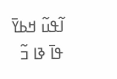ߊ߬ߟߎ߬ ߞߕߌ߫ ߟߊ߫ ߢߊ ߏ߬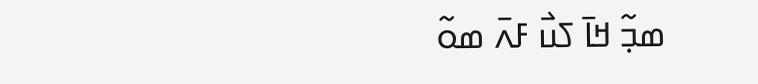ߘߏ߲߬ ߞߊ߫ ߖߎ߯ ߓߍ߫ ߘߋ߬